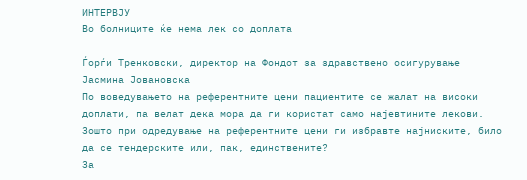ИНТЕРВЈУ
Во болниците ќе нема лек со доплата

Ѓорѓи Тренковски, директор на Фондот за здравствено осигурување
Јасмина Јовановска
По воведувањето на референтните цени пациентите се жалат на високи доплати, па велат дека мора да ги користат само најевтините лекови. Зошто при одредување на референтните цени ги избравте најниските, било да се тендерските или, пак, единствените?
За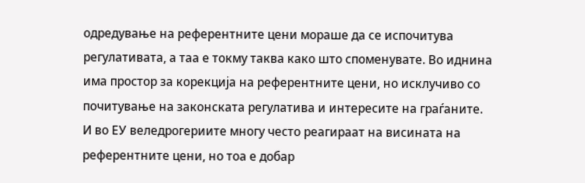одредување на референтните цени мораше да се испочитува регулативата, а таа е токму таква како што споменувате. Во иднина има простор за корекција на референтните цени, но исклучиво со почитување на законската регулатива и интересите на граѓаните. И во ЕУ веледрогериите многу често реагираат на висината на референтните цени, но тоа е добар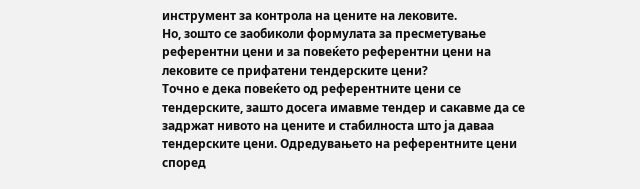инструмент за контрола на цените на лековите.
Но, зошто се заобиколи формулата за пресметување референтни цени и за повеќето референтни цени на лековите се прифатени тендерските цени?
Точно е дека повеќето од референтните цени се тендерските, зашто досега имавме тендер и сакавме да се задржат нивото на цените и стабилноста што ја даваа тендерските цени. Одредувањето на референтните цени според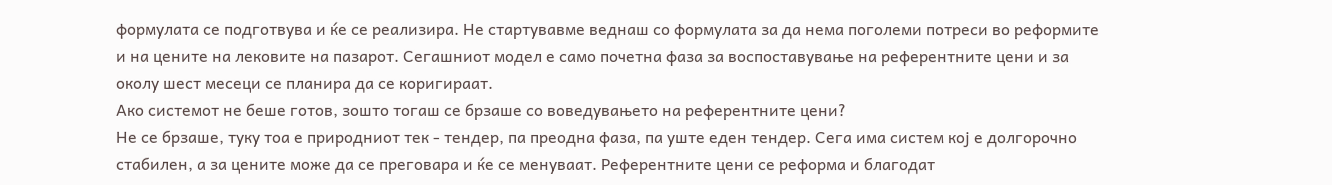формулата се подготвува и ќе се реализира. Не стартувавме веднаш со формулата за да нема поголеми потреси во реформите и на цените на лековите на пазарот. Сегашниот модел е само почетна фаза за воспоставување на референтните цени и за околу шест месеци се планира да се коригираат.
Ако системот не беше готов, зошто тогаш се брзаше со воведувањето на референтните цени?
Не се брзаше, туку тоа е природниот тек - тендер, па преодна фаза, па уште еден тендер. Сега има систем кој е долгорочно стабилен, а за цените може да се преговара и ќе се менуваат. Референтните цени се реформа и благодат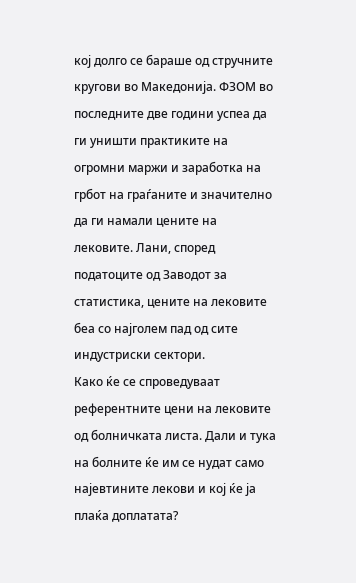кој долго се бараше од стручните кругови во Македонија. ФЗОМ во последните две години успеа да ги уништи практиките на огромни маржи и заработка на грбот на граѓаните и значително да ги намали цените на лековите. Лани, според податоците од Заводот за статистика, цените на лековите беа со најголем пад од сите индустриски сектори.
Како ќе се спроведуваат референтните цени на лековите од болничката листа. Дали и тука на болните ќе им се нудат само најевтините лекови и кој ќе ја плаќа доплатата?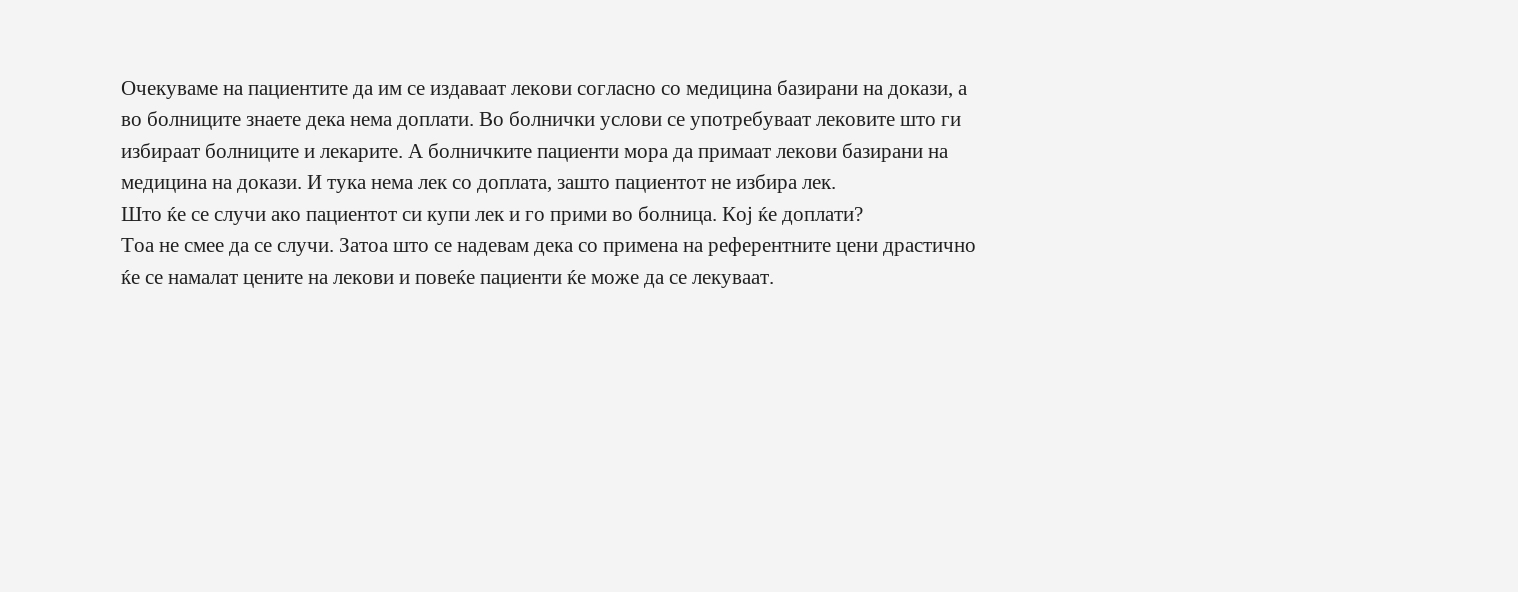Очекуваме на пациентите да им се издаваат лекови согласно со медицина базирани на докази, а во болниците знаете дека нема доплати. Во болнички услови се употребуваат лековите што ги избираат болниците и лекарите. А болничките пациенти мора да примаат лекови базирани на медицина на докази. И тука нема лек со доплата, зашто пациентот не избира лек.
Што ќе се случи ако пациентот си купи лек и го прими во болница. Кој ќе доплати?
Тоа не смее да се случи. Затоа што се надевам дека со примена на референтните цени драстично ќе се намалат цените на лекови и повеќе пациенти ќе може да се лекуваат.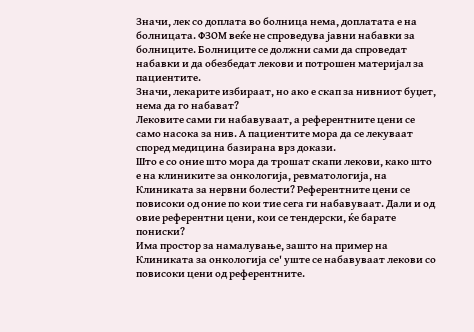Значи, лек со доплата во болница нема, доплатата е на болницата. ФЗОМ веќе не спроведува јавни набавки за болниците. Болниците се должни сами да спроведат набавки и да обезбедат лекови и потрошен материјал за пациентите.
Значи, лекарите избираат, но ако е скап за нивниот буџет, нема да го набават?
Лековите сами ги набавуваат, а референтните цени се само насока за нив. А пациентите мора да се лекуваат според медицина базирана врз докази.
Што е со оние што мора да трошат скапи лекови, како што е на клиниките за онкологија, ревматологија, на Клиниката за нервни болести? Референтните цени се повисоки од оние по кои тие сега ги набавуваат. Дали и од овие референтни цени, кои се тендерски, ќе барате пониски?
Има простор за намалување, зашто на пример на Клиниката за онкологија се' уште се набавуваат лекови со повисоки цени од референтните.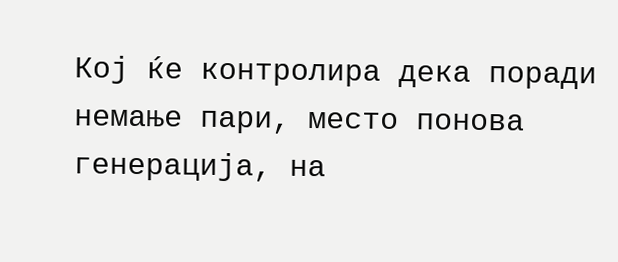Кој ќе контролира дека поради немање пари, место понова генерација, на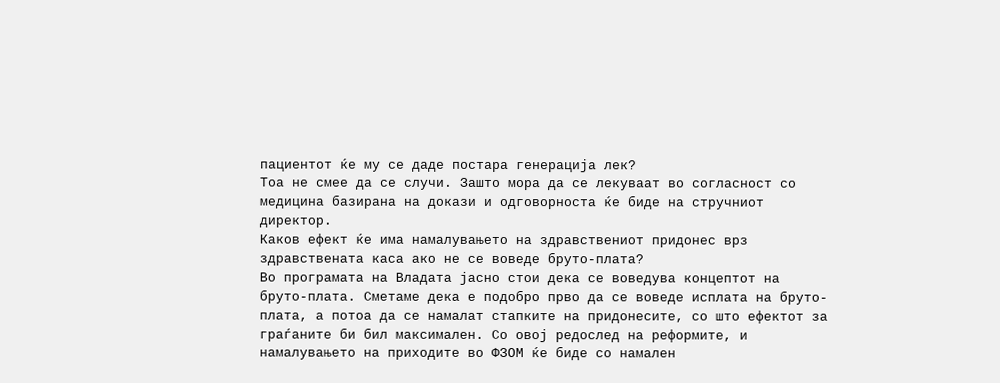пациентот ќе му се даде постара генерација лек?
Тоа не смее да се случи. Зашто мора да се лекуваат во согласност со медицина базирана на докази и одговорноста ќе биде на стручниот директор.
Каков ефект ќе има намалувањето на здравствениот придонес врз здравствената каса ако не се воведе бруто-плата?
Во програмата на Владата јасно стои дека се воведува концептот на бруто-плата. Сметаме дека е подобро прво да се воведе исплата на бруто-плата, а потоа да се намалат стапките на придонесите, со што ефектот за граѓаните би бил максимален. Со овој редослед на реформите, и намалувањето на приходите во ФЗОМ ќе биде со намален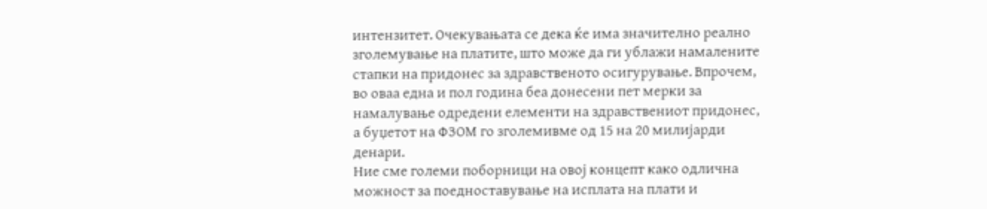интензитет. Очекувањата се дека ќе има значително реално зголемување на платите, што може да ги ублажи намалените стапки на придонес за здравственото осигурување. Впрочем, во оваа една и пол година беа донесени пет мерки за намалување одредени елементи на здравствениот придонес, а буџетот на ФЗОМ го зголемивме од 15 на 20 милијарди денари.
Ние сме големи поборници на овој концепт како одлична можност за поедноставување на исплата на плати и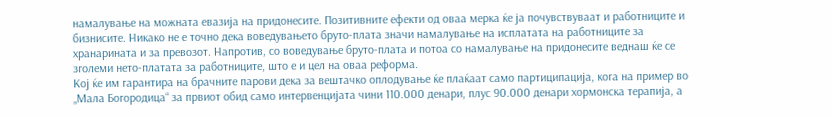намалување на можната евазија на придонесите. Позитивните ефекти од оваа мерка ќе ја почувствуваат и работниците и бизнисите. Никако не е точно дека воведувањето бруто-плата значи намалување на исплатата на работниците за хранарината и за превозот. Напротив, со воведување бруто-плата и потоа со намалување на придонесите веднаш ќе се зголеми нето-платата за работниците, што е и цел на оваа реформа.
Кој ќе им гарантира на брачните парови дека за вештачко оплодување ќе плаќаат само партиципација, кога на пример во „Мала Богородица“ за првиот обид само интервенцијата чини 110.000 денари, плус 90.000 денари хормонска терапија, а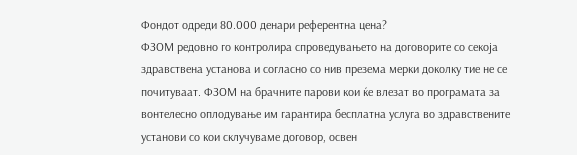Фондот одреди 80.000 денари референтна цена?
ФЗОМ редовно го контролира спроведувањето на договорите со секоја здравствена установа и согласно со нив презема мерки доколку тие не се почитуваат. ФЗОМ на брачните парови кои ќе влезат во програмата за вонтелесно оплодување им гарантира бесплатна услуга во здравствените установи со кои склучуваме договор, освен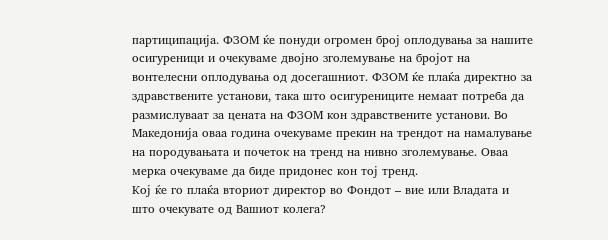партиципација. ФЗОМ ќе понуди огромен број оплодувања за нашите осигуреници и очекуваме двојно зголемување на бројот на вонтелесни оплодувања од досегашниот. ФЗОМ ќе плаќа директно за здравствените установи, така што осигурениците немаат потреба да размислуваат за цената на ФЗОМ кон здравствените установи. Во Македонија оваа година очекуваме прекин на трендот на намалување на породувањата и почеток на тренд на нивно зголемување. Оваа мерка очекуваме да биде придонес кон тој тренд.
Кој ќе го плаќа вториот директор во Фондот – вие или Владата и што очекувате од Вашиот колега?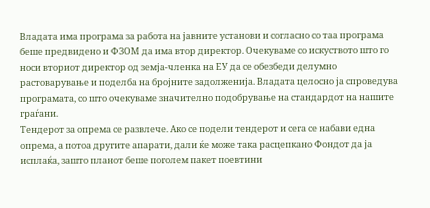Владата има програма за работа на јавните установи и согласно со таа програма беше предвидено и ФЗОМ да има втор директор. Очекуваме со искуството што го носи вториот директор од земја-членка на ЕУ да се обезбеди делумно растоварување и поделба на бројните задолженија. Владата целосно ја спроведува програмата, со што очекуваме значително подобрување на стандардот на нашите граѓани.
Тендерот за опрема се развлече. Ако се подели тендерот и сега се набави една опрема, а потоа другите апарати, дали ќе може така расцепкано Фондот да ја исплаќа, зашто планот беше поголем пакет поевтини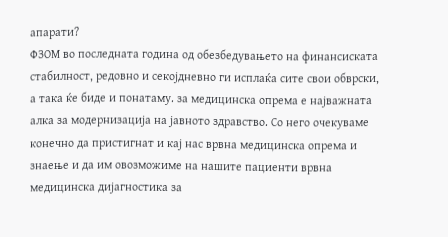апарати?
ФЗОМ во последната година од обезбедувањето на финансиската стабилност, редовно и секојдневно ги исплаќа сите свои обврски, а така ќе биде и понатаму. за медицинска опрема е најважната алка за модернизација на јавното здравство. Со него очекуваме конечно да пристигнат и кај нас врвна медицинска опрема и знаење и да им овозможиме на нашите пациенти врвна медицинска дијагностика за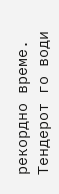рекордно време. Тендерот го води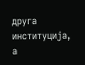друга институција, а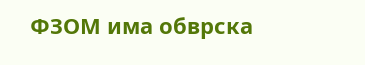ФЗОМ има обврска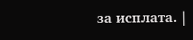за исплата. |